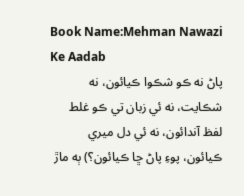Book Name:Mehman Nawazi Ke Aadab
پاڻ نه ڪو شڪوا ڪيائون، نه شڪايت، نه ئي زبان تي ڪو غلط لفظ آندائون، نه ئي دل ميري ڪيائون، پوءِ پاڻ ڇا ڪيائون؟) ٻه ماڙ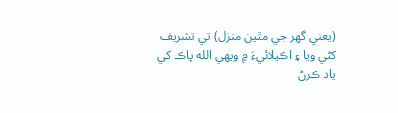(يعني گهر جي مٿين منزل) تي تشريف کڻي ويا ۽ اڪيلائيءَ ۾ ويهي الله پاڪ کي ياد ڪرڻ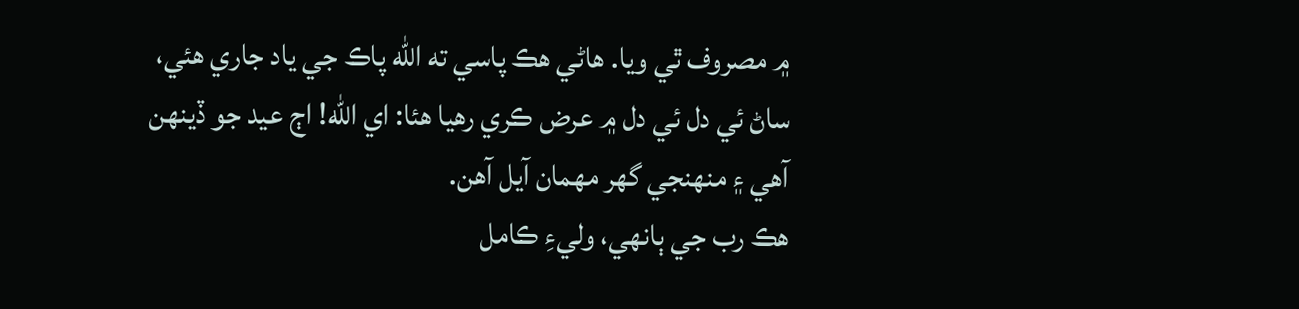۾ مصروف ٿي ويا. هاڻي هڪ پاسي ته الله پاڪ جي ياد جاري هئي، ساڻ ئي دل ئي دل ۾ عرض ڪري رهيا هئا: اي الله! اڄ عيد جو ڏينهن آهي ۽ منهنجي گهر مهمان آيل آهن.
هڪ رب جي ٻانهي، وليءِ ڪامل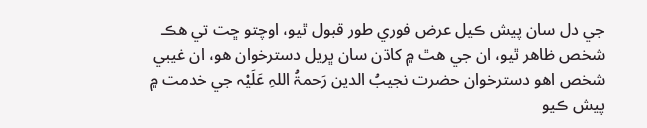جي دل سان پيش ڪيل عرض فوري طور قبول ٿيو، اوچتو ڇت تي هڪ شخص ظاهر ٿيو، ان جي هٿ ۾ کاڌن سان ڀريل دسترخوان هو، ان غيبي شخص اهو دسترخوان حضرت نجيبُ الدين رَحمۃُ اللہِ عَلَیْہ جي خدمت ۾ پيش ڪيو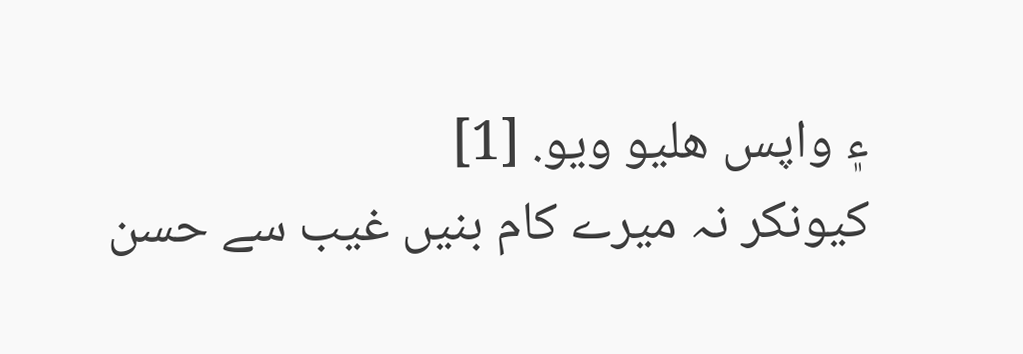۽ واپس هليو ويو. [1]
کیونکر نہ میرے کام بنیں غیب سے حسن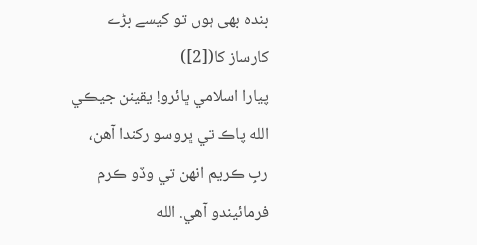بندہ بھی ہوں تو کیسے بڑے کارساز کا([2])
پيارا اسلامي ڀائرو! يقينن جيڪي الله پاڪ تي ڀروسو رکندا آهن، ربِ ڪريم انهن تي وڏو ڪرم فرمائيندو آهي. الله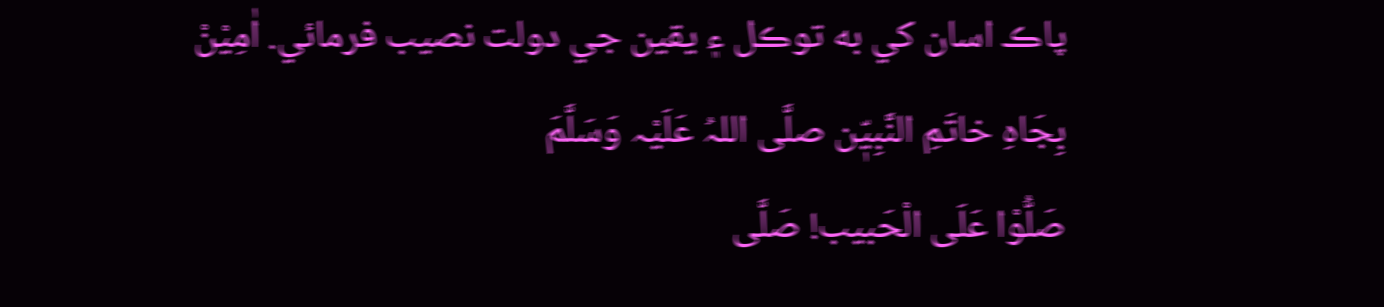پاڪ اسان کي به توڪل ۽ يقين جي دولت نصيب فرمائي. اٰمِیْنْ بِجَاہِ خاتَمِ النَّبِیّٖن صلَّی اللہُ عَلَیْہ وَسَلَّمَ
صَلُّوْا عَلَی الْحَبیب! صَلَّی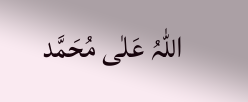اللّٰہُ عَلٰی مُحَمَّد